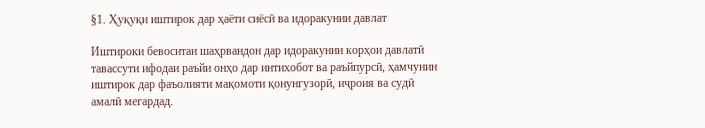§1. Ҳуқуқи иштирок дар ҳаёти сиёсӣ ва идоракунии давлат

Иштироки бевоситаи шаҳрвандон дар идоракунии корҳои давлатӣ тавассути ифодаи раъйи онҳо дар интихобот ва раъйпурсӣ, ҳамчунин иштирок дар фаъолияти мақомоти қонунгузорӣ, иҷроия ва судӣ амалӣ мегардад.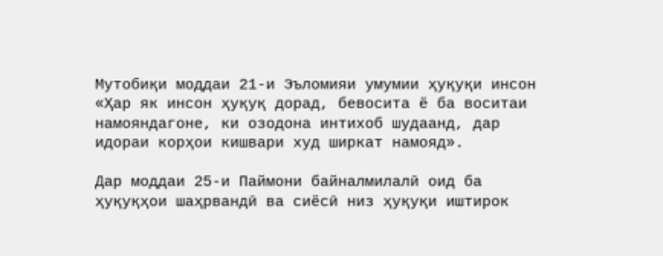Мутобиқи моддаи 21-и Эъломияи умумии ҳуқуқи инсон «Ҳар як инсон ҳуқуқ дорад, бевосита ё ба воситаи намояндагоне, ки озодона интихоб шудаанд, дар идораи корҳои кишвари худ ширкат намояд».

Дар моддаи 25-и Паймони байналмилалӣ оид ба ҳуқуқҳои шаҳрвандӣ ва сиёсӣ низ ҳуқуқи иштирок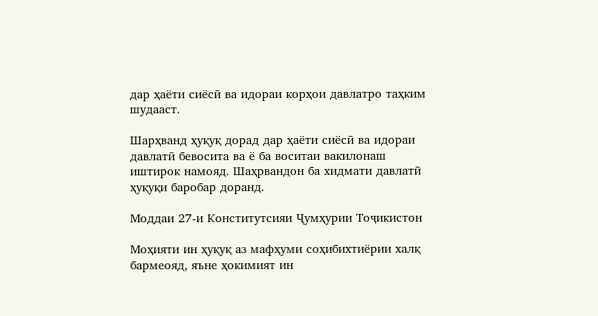дар ҳаёти сиёсӣ ва идораи корҳои давлатро таҳким шудааст.

Шарҳванд ҳуқуқ дорад дар ҳаёти сиёсӣ ва идораи давлатӣ бевосита ва ё ба воситаи вакилонаш иштирок намояд. Шаҳрвандон ба хидмати давлатӣ ҳуқуқи баробар доранд.

Моддаи 27-и Конститутсияи Ҷумҳурии Тоҷикистон

Моҳияти ин ҳуқуқ аз мафҳуми соҳибихтиёрии халқ бармеояд, яъне ҳокимият ин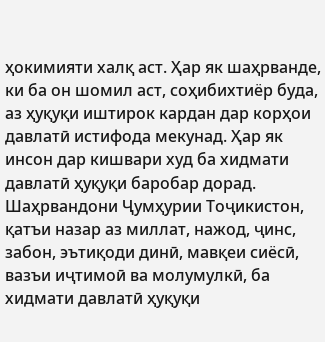ҳокимияти халқ аст. Ҳар як шаҳрванде, ки ба он шомил аст, соҳибихтиёр буда, аз ҳуқуқи иштирок кардан дар корҳои давлатӣ истифода мекунад. Ҳар як инсон дар кишвари худ ба хидмати давлатӣ ҳуқуқи баробар дорад. Шаҳрвандони Ҷумҳурии Тоҷикистон, қатъи назар аз миллат, нажод, ҷинс, забон, эътиқоди динӣ, мавқеи сиёсӣ, вазъи иҷтимоӣ ва молумулкӣ, ба хидмати давлатӣ ҳуқуқи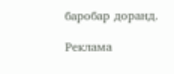баробар доранд.

Реклама